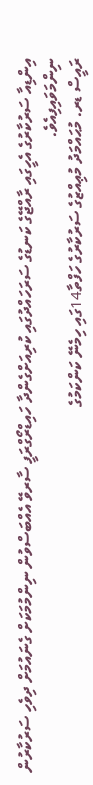އިންޑިއާ ސަރުކާރުގެ އެހީގައި ރާއްޖޭގެ ކަނޑުގެ ސަރަހައްދުގައި ކުރިއަށްގެންދާ ހައިޑްރޯގްރަފީ ސާރވޭ އެއްބަސްވުން ނިންމުމަކަށް ގެނައުމަށް ދިވެހި ސަރުކާރުން ނިންމަވައިފިއެވެ.
ރައީސް ޑރ. މުޙައްމަދު މުޢިއްޒުގެ ސަރުކާރުގެ ހަފްތާ14ގައި ހިމެނޭ ކަންކަމުގެ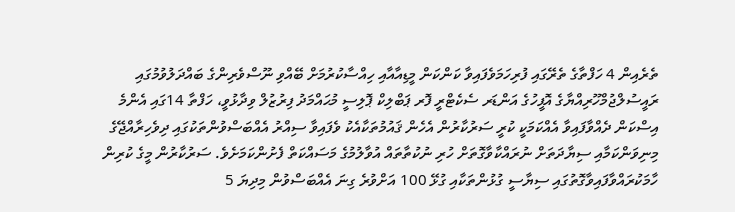ތެރެއިން 4 ހަފްތާގެ ތެރޭގައި ފުރިހަމަވެފައިވާ ކަންކަން މީޑިއާއާއި ހިއްސާކުރުމަށް ބޭއްވި ނޫސްވެރިންގެ ބައްދަލުވުމުގައި ރައީސުލްޖުމްހޫރިއްޔާގެ އޮފީހުގެ އަންޑަރ ސެކެޓްރީ ފޮރ ޕަބްލިކް ޕޮލިސީ މުޙައްމަދު ފިރުޒުލް ވިދާޅުވީ، ހަފްތާ 14ގައި އެންމެ އިސްކަން ދެއްވާފައިވާ އެއްކަމަކީ ކުރީ ސަރުކާރުން އެހެން ޤައުމުތަކާއެކު ވެފައިވާ ސިއްރު އެއްބަސްވުންތަކުގައި ދިވެހިރާއްޖޭގެ މިނިވަންކަމާއި ސިޔާދަތަށް ނުރައްކާވާގޮތަށް ހުރި ނުކުތާތައް އުވާލުމުގެ މަސައްކަތް ފެށުންކަމަށެވެ. ސަރުކާރުން މީގެ ކުރިން ހާމަކުރައްވާފައިވާގޮތުގައި ސިޔާސީ ގުޅުންތަކާއި ގުޅޭ 100 އަށްވުރެ ގިނަ އެއްބަސްވުން މިދިޔަ 5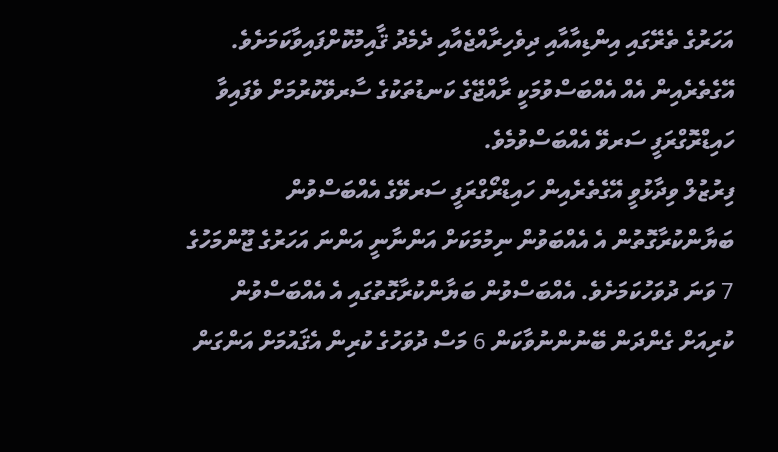އަހަރުގެ ތެރޭގައި އިންޑިއާއާއި ދިވެހިރާއްޖެއާއި ދެމެދު ޤާއިމުކޮށްފައިވާކަމަށެވެ. އޭގެތެރެއިން އެއް އެއްބަސްވުމަކީ ރާއްޖޭގެ ކަނޑުތަކުގެ ސާރވޭކުރުމަށް ވެފައިވާ ހައިޑްރޮގްރަފީ ސަރވޭ އެއްބަސްވުމެވެ.
ފިރުޒުލް ވިދާޅުވީ އޭގެތެރެއިން ހައިޑްރޯގްރަފީ ސަރވޭގެ އެއްބަސްވުން ބަޔާންކުރާގޮތުން އެ އެއްބަވުން ނިމުމަކަށް އަންނާނީ އަންނަ އަހަރުގެ ޖޫންމަހުގެ 7 ވަނަ ދުވަހުކަމަށެވެ. އެއްބަސްވުން ބަޔާންކުރާގޮތުގައި އެ އެއްބަސްވުން ކުރިއަށް ގެންދަން ބޭނުންނުވާކަން 6 މަސް ދުވަހުގެ ކުރިން އެޤައުމަށް އަންގަން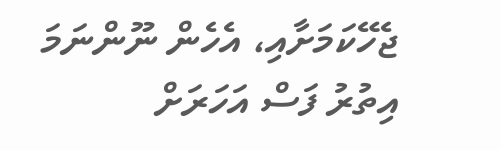ޖެހޭކަމަށާއި، އެހެން ނޫންނަމަ އިތުރު ފަސް އަހަރަށް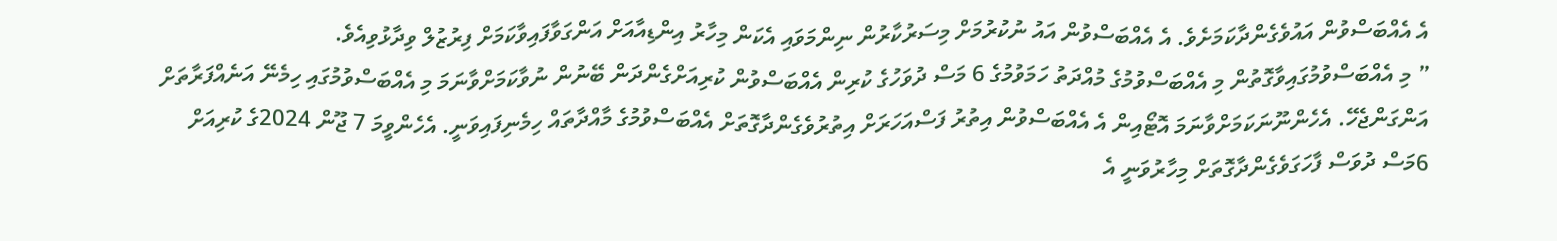އެ އެއްބަސްވުން އައުވެގެންދާކަމަށެވެ. އެ އެއްބަސްވުން އައު ނުކުރުމަށް މިސަރުކާރުން ނިންމަވައި އެކަން މިހާރު އިންޑިއާއަށް އަންގަވާފައިވާކަމަށް ފިރުޒުލް ވިދާޅުވިއެވެ.
” މި އެއްބަސްވުމުގައިވާގޮތުން މި އެއްބަސްވުމުގެ މުއްދަތު ހަމަވުމުގެ 6 މަސް ދުވަހުގެ ކުރިން އެއްބަސްވުން ކުރިއަށްގެންދަން ބޭނުން ނުވާކަމަށްވާނަމަ މި އެއްބަސްވުމުގައި ހިމެނޭ އަނެއްފަރާތަށް އަންގަންޖެހޭ. އެހެންނޫނަކަމަށްވާނަމަ އޮޓޯއިން އެ އެއްބަސްވުން އިތުރު ފަސްއަހަރަށް އިތުރުވެގެންދާގޮތަށް އެއްބަސްވުމުގެ މާއްދާތައް ހިމެނިފައިވަނީ. އެހެންވީމަ 7 ޖޫން 2024ގެ ކުރިއަށް 6މަސް ދުވަސް ފާހަގަވެގެންދާގޮތަށް މިހާރުވަނީ އެ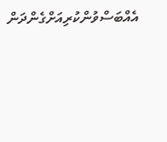އެއްބަސްވުންކުރިއަށްގެންދަން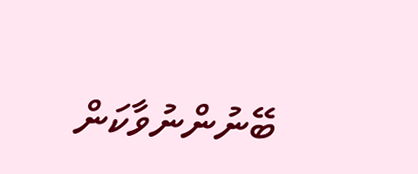ބޭނުންނުވާކަން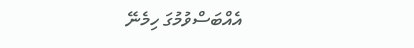އެއްބަސްވުމުގަ ހިމެނޭ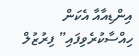އިންޑިއާއާ އެކަން ހިއްސާކުރެވިފައި” ފިރުޒުލް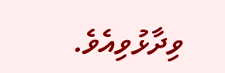ވިދާޅުވިއެވެ.